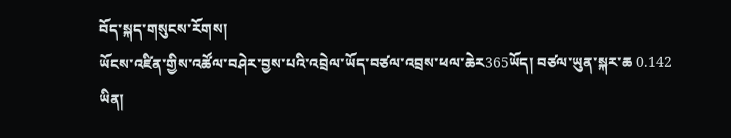བོད་སྐད་གསུངས་རོགས།
ཡོངས་འཛིན་གྱིས་འཚོལ་བཤེར་བྱས་པའི་འབྲེལ་ཡོད་བཙལ་འབྲས་ཕལ་ཆེར365ཡོད། བཙལ་ཡུན་སྐར་ཆ 0.142
ཡིན།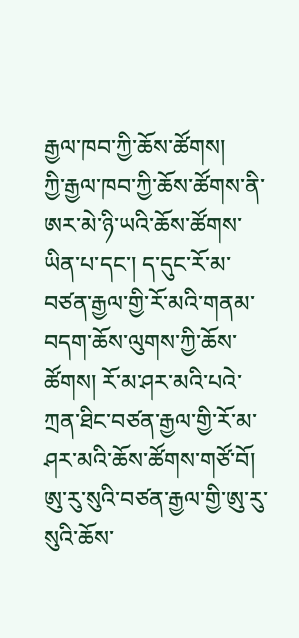རྒྱལ་ཁབ་ཀྱི་ཆོས་ཚོགས།
ཀྱི་རྒྱལ་ཁབ་ཀྱི་ཆོས་ཚོགས་ནི་ཨར་མེ་ཉི་ཡའི་ཆོས་ཚོགས་ཡིན་པ་དང་། ད་དུང་རོ་མ་བཙན་རྒྱལ་གྱི་རོ་མའི་གནམ་བདག་ཆོས་ལུགས་ཀྱི་ཆོས་ཚོགས། རོ་མ་ཤར་མའི་པའེ་ཀྲན་ཐིང་བཙན་རྒྱལ་གྱི་རོ་མ་ཤར་མའི་ཆོས་ཚོགས་གཙོ་བོ། ཨུ་རུ་སུའི་བཙན་རྒྱལ་གྱི་ཨུ་རུ་སུའི་ཆོས་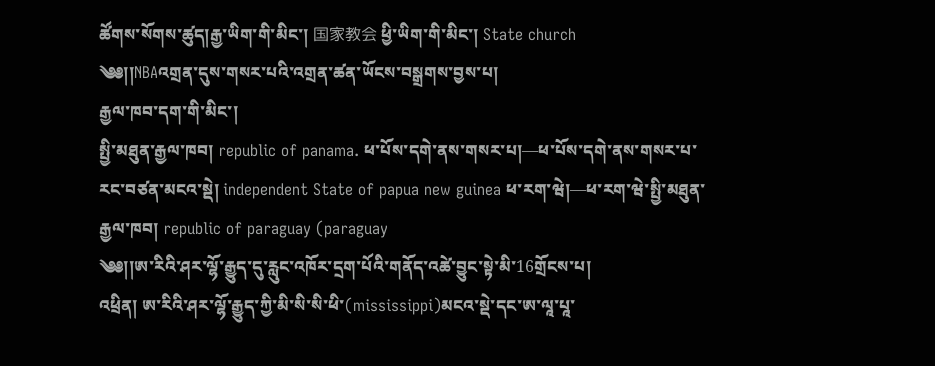ཚོགས་སོགས་ཚུད།རྒྱ་ཡིག་གི་མིང་། 国家教会 ཕྱི་ཡིག་གི་མིང་། State church
༄༅།།NBAའགྲན་དུས་གསར་པའི་འགྲན་ཚན་ཡོངས་བསྒྲགས་བྱས་པ།
རྒྱལ་ཁབ་དག་གི་མིང་།
སྤྱི་མཐུན་རྒྱལ་ཁབ། republic of panama. ཕ་པོས་དགེ་ནས་གསར་པ།—ཕ་པོས་དགེ་ནས་གསར་པ་རང་བཙན་མངའ་སྡེ། independent State of papua new guinea ཕ་རག་ཝེ།—ཕ་རག་ཝེ་སྤྱི་མཐུན་རྒྱལ་ཁབ། republic of paraguay (paraguay
༄༅།།ཨ་རིའི་ཤར་ལྷོ་རྒྱུད་དུ་རླུང་འཁོར་དྲག་པོའི་གནོད་འཚེ་བྱུང་སྟེ་མི་16གྲོངས་པ།
འཕྲིན། ཨ་རིའི་ཤར་ལྷོ་རྒྱུད་ཀྱི་མི་སི་སི་ཕི་(mississippi)མངའ་སྡེ་དང་ཨ་ལཱ་པཱ་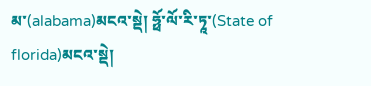མ་(alabama)མངའ་སྡེ། ཧྥོ་ལོ་རི་ཏཱ་(State of florida)མངའ་སྡེ།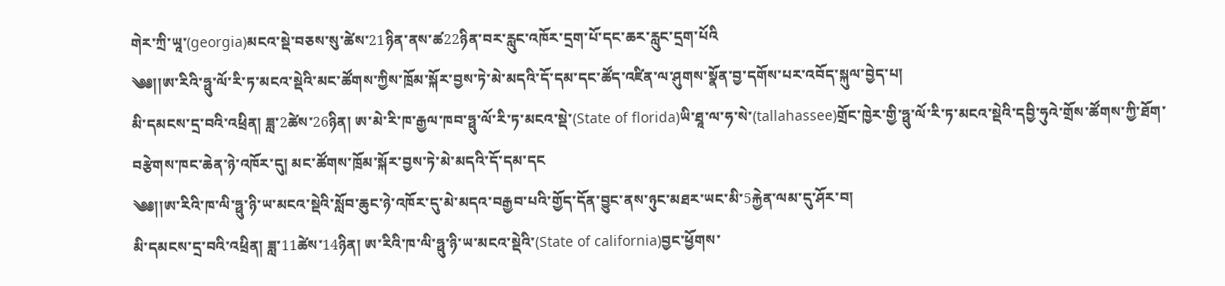གེར་ཀྲི་ཡཱ་(georgia)མངའ་སྡེ་བཅས་སུ་ཚེས་21ཉིན་ནས་ཚ22ཉིན་བར་རླུང་འཁོར་དྲག་པོ་དང་ཆར་རླུང་དྲག་པོའི
༄༅།།ཨ་རིའི་ཧྥུ་ལོ་རི་ཏ་མངའ་སྡེའི་མང་ཚོགས་ཀྱིས་ཁྲོམ་སྐོར་བྱས་ཏེ་མེ་མདའི་དོ་དམ་དང་ཚོད་འཛིན་ལ་ཤུགས་སྣོན་བྱ་དགོས་པར་འབོད་སྐུལ་བྱེད་པ།
མི་དམངས་དྲ་བའི་འཕྲིན། ཟླ་2ཚེས་26ཉིན། ཨ་མེ་རི་ཁ་རྒྱལ་ཁབ་ཧྥུ་ལོ་རི་ཏ་མངའ་སྡེ་(State of florida)ཡི་ཐཱ་ལ་ཧ་སེ་(tallahassee)གྲོང་ཁྱེར་གྱི་ཧྥུ་ལོ་རི་ཏ་མངའ་སྡེའི་དབྱི་ཧུའེ་གྲོས་ཚོགས་ཀྱི་ཐོག་བརྩེགས་ཁང་ཆེན་ཉེ་འཁོར་དུ། མང་ཚོགས་ཁྲོམ་སྐོར་བྱས་ཏེ་མེ་མདའི་དོ་དམ་དང
༄༅།།ཨ་རིའི་ཁ་ལི་ཧྥུ་ཉི་ཡ་མངའ་སྡེའི་སློབ་ཆུང་ཉེ་འཁོར་དུ་མེ་མདའ་བརྒྱབ་པའི་གྱོད་དོན་བྱུང་ནས་ཉུང་མཐར་ཡང་མི་5རྐྱེན་ལམ་དུ་ཤོར་བ།
མི་དམངས་དྲ་བའི་འཕྲིན། ཟླ་11ཚེས་14ཉིན། ཨ་རིའི་ཁ་ལི་ཧྥུ་ཉི་ཡ་མངའ་སྡེའི་(State of california)བྱང་ཕྱོགས་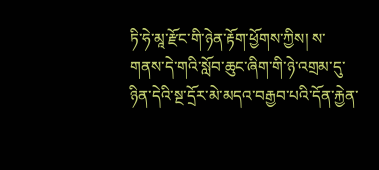ཏི་ཧེ་མཱ་རྫོང་གི་ཉེན་རྟོག་ཕྱོགས་ཀྱིས། ས་གནས་དེ་གའི་སློབ་ཆུང་ཞིག་གི་ཉེ་འགྲམ་དུ་ཉིན་དེའི་སྔ་དྲོར་མེ་མདའ་བརྒྱབ་པའི་དོན་རྐྱེན་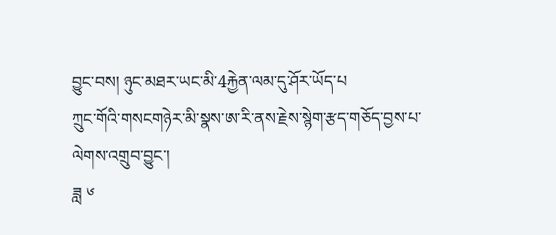བྱུང་བས། ཉུང་མཐར་ཡང་མི་4རྐྱེན་ལམ་དུ་ཤོར་ཡོད་པ
ཀྲུང་གོའི་གསངགཉེར་མི་སྣས་ཨ་རི་ནས་རྗེས་སྙེག་རྩད་གཅོད་བྱས་པ་ལེགས་འགྲུབ་བྱུང་།
ཟླ ༦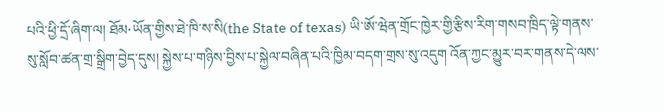པའི་ཕྱི་དྲོ་ཞིག་ལ། ཐོམ·ཡོན་གྱིས་ཐེ་ཁི་ས་སི(the State of texas) ཡི་ཨོ་ཝེན་གྲོང་ཁྱེར་གྱི་རྩིས་རིག་གསབ་ཁྲིད་ལྟེ་གནས་སུ་སློབ་ཚན་གྲ་སྒྲིག་བྱེད་དུས། སྐྱེས་པ་གཉིས་བྱིས་པ་སྐྱེལ་བཞིན་པའི་ཁྱིམ་བདག་གྲས་སུ་འདུག འོན་ཀྱང་མྱུར་བར་གནས་དེ་ལས་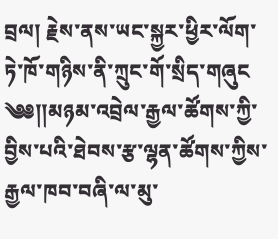བྲལ། རྗེས་ནས་ཡང་སྐྱར་ཕྱིར་ལོག་ཏེ་ཁོ་གཉིས་ནི་ཀྲུང་གོ་སྲིད་གཞུང
༄༅།།མཉམ་འབྲེལ་རྒྱལ་ཚོགས་ཀྱི་བྱིས་པའི་ཐེབས་རྩ་ལྷན་ཚོགས་ཀྱིས་རྒྱལ་ཁབ་བཞི་ལ་མུ་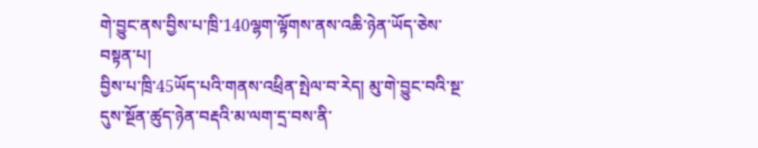གེ་བྱུང་ནས་བྱིས་པ་ཁྲི་140ལྷག་ལྟོགས་ནས་འཆི་ཉེན་ཡོད་ཅེས་བསྟན་པ།
བྱིས་པ་ཁྲི་45ཡོད་པའི་གནས་འཕྲིན་སྤེལ་བ་རེད། མུ་གེ་བྱུང་བའི་སྔ་དུས་སྔོན་ཚུད་ཉེན་བརྡའི་མ་ལག་དྲ་བས་ནི་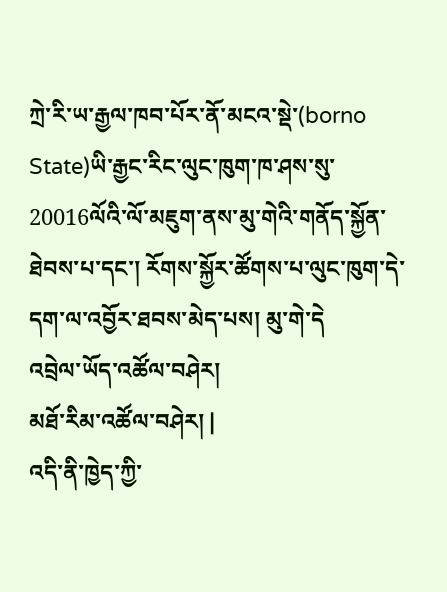ཀྲེ་རི་ཡ་རྒྱལ་ཁབ་པོར་ནོ་མངའ་སྡེ་(borno State)ཡི་རྒྱང་རིང་ལུང་ཁུག་ཁ་ཤས་སུ་20016ལོའི་ལོ་མཇུག་ནས་མུ་གེའི་གནོད་སྐྱོན་ཐེབས་པ་དང་། རོགས་སྐྱོར་ཚོགས་པ་ལུང་ཁུག་དེ་དག་ལ་འབྱོར་ཐབས་མེད་པས། མུ་གེ་དེ
འབྲེལ་ཡོད་འཚོལ་བཤེར།
མཐོ་རིམ་འཚོལ་བཤེར། |
འདི་ནི་ཁྱེད་ཀྱི་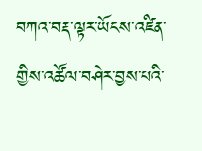བཀའ་བརྡ་ལྟར་ཡོངས་འཛིན་གྱིས་འཚོལ་བཤེར་བྱས་པའི་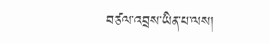བཙལ་འབྲས་ཡིན་པ་ལས།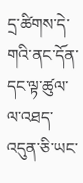དྲ་ཚིགས་དེ་གའི་ནང་དོན་དང་ལྟ་ཚུལ་ལ་འཐད་འདུན་ཅི་ཡང་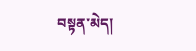བསྟན་མེད།